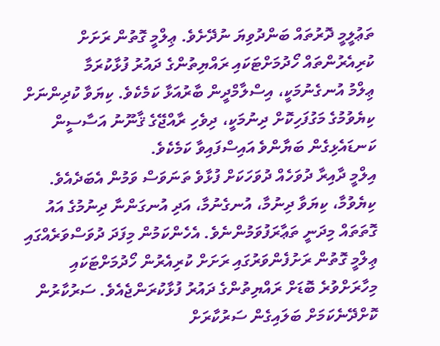ތަޢުލީމީ ދޮރުތައް ބަންދުވިޔަ ނުދޭށެވެ. ޢިލްމީ ގޮތުން ރަށަށް ކުރިއެރުންތައް ހޯދުމަށްޓަކައި ރައްޔިތުންގެ ދައުރު ފުޅާކުރަމާ
ޢިލްމު އުނގެނުމަކީ، އިސްލާމްދީން ބާރުއަޅާ ކަމެކެވެ. ކިޔަވާ ކުދިންނަށް ކިޔެވުމުގެ މަގުފަހިކޮށް ދިނުމަކީ، ދިވެހި ރާއްޖޭގެ ޤާނޫނު އަސާސީން ކަނޑައެޅިގެން ބަޔާންވެ އައިސްފައިވާ ކަމެކެވެ.
އިލްމީ ދާއިރާ ދުވަހެއް ދުވަހަކަށް ފުޅާވެ ތަނަވަސް ވަމުން އެބަދެއެވެ. ކިޔެވުމާ، ކިޔަވާ ދިނުމާ، އުނގެނުމާ، އަދި އުނގަންނާ ދިނުމުގެ އައު ގޮތަތައް މިދަނީ ތަޢާރަފުވަމުންނެވެ. އެހެންކަމުން މިފަދަ ދުވަސްވަރެއްގައި ޢިލްމީ ގޮތުން ރަށުފެންވަރުގައި ރަށަށް ކުރިއެރުން ހޯދުމަށްޓަކައި މިހާރަށްވުރެ ބޮޑަށް ރައްޔިތުންގެ ދައުރު ފުޅާކުރަންޖެއެވެ. ސަރުކާރުން ކޮށްދޭނެކަމަށް ބަލައިގެން ސަރުކާރަށް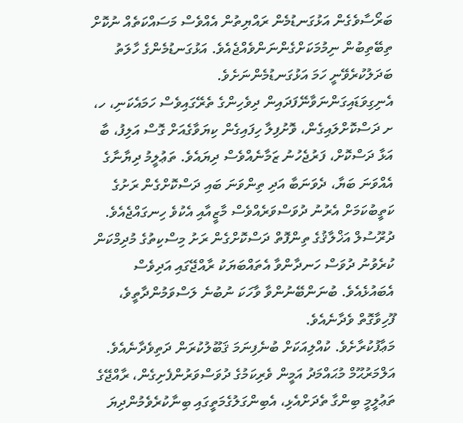ބަރޯސާވެގެން އަޅުގަނޑުމެން ރައްޔިތުން އެއްވެސް މަސައްކަތެއް ނުކޮށް ތިބޭތިބުން ނިމުމަކަށްގެންނަންވެއްޖެއެވެ. އަޅުގަނޑުމެންގެ ހާލަތު ބަދަލުކުރެވޭނީ ހަމަ އަޅުގަނޑުމެންނަށެވެ.
އެނިގިވަޑައިގަންނަވާނޭފަދައިން ދިވެހިންގެ ތެރޭގައިވެސް ހަމައެކަނި، ހ، ށ ދަސްކޮށްލައިގެން، ވޮށުފިލާ ހިފައިގެން ކިޔަވާގެއަށް ގޮސް އަލިފު، ބާ އަޅާ ދަސްކޮށް، ފަރުޖެހުނު ޒަމާނެއްވެސް ދިޔައެވެ. ތަޢުލީމު ދިޔާނާގެ އެއްވަނަ ބަޔާ، ދެވަނަބާ އަދި ތިންވަނަ ބައި ދަސްކޮށްގެން ރަށުގެ ކަތީބުކަމަށް އެރުނު ދުވަސްވަރެއްވެސް މާޒީއާއި އެކުވެ ހިނގައްޖެއެވެ. ދުރޫސުލް އަޚްލާޤުގެ ތިންފޮތް ދަސްކޮށްގެން ރަށު މިސްކިތުގެ މުދިމްކަން ކުރެވުނު ދުވަސް ހަނދާންވާ އެތައްބަޔަކު ރާއްޖޭގައި އަދިވެސް އެބައުޅެއެވެ. ބުނަންބޭނުންވާ ވާހަކަ ނުބުނެ ލަސްވަމުންދާތީވެ، ފޫހިވާގޮތް ވެދާނެއެވެ.
މަޢާފުކުރާށެވެ. ކުއްލިއަކަށް ބުނެފިނަމަ ޤަބޫލުކުރަން ދަތިވެދާނެއެވެ. އަލްމަރުޙޫމް މުޙައްމަދު އަމީން ވެރިކަމުގެ ދުވަސްވަރުންފެށިގެން، ރާއްޖޭގެ ތަޢުލީމީ ބިންގާ ތެދަށްއެޅި، އެބިންގަލުގެމަތީގައި ބިނާކުރެވެމުންދިޔަ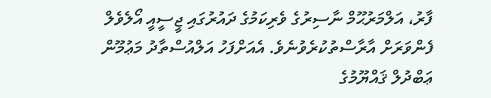ފާރު، އަލްމަރުޙޫމް ނާސިރުގެ ވެރިކަމުގެ ދައުރުގައި ޖީސީއީ އޯލެވެލް ފެންވަރަށް އާރާސްތުކުރެވުނެވެ. އެއަށްފަހު އަލްއުސްތާދު މަޢުމޫން ޢަބްދުލް ޤައްޔޫމުގެ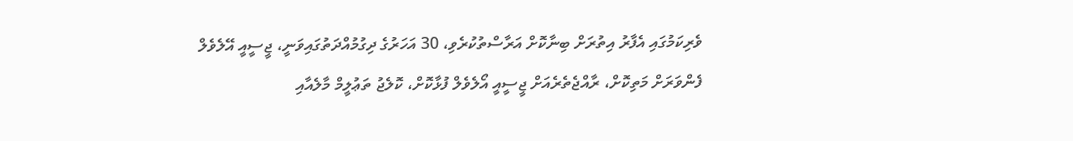ވެރިކަމުގައި އެފާރު އިތުރަށް ބިނާކޮށް އަރާސްތުކުރެވި، 30 އަހަރުގެ ދިގުމުއްދަތުގައިވަނީ، ޖީސީއީ އޭލެވެލް ފެންވަރަށް މަތިކޮށް، ރާއްޖެތެރެއަށް ޖީސީއީ އޯލެވެލް ފުޅާކޮށް، ކޮލެޖު ތަޢުލީމް މާލެއާއި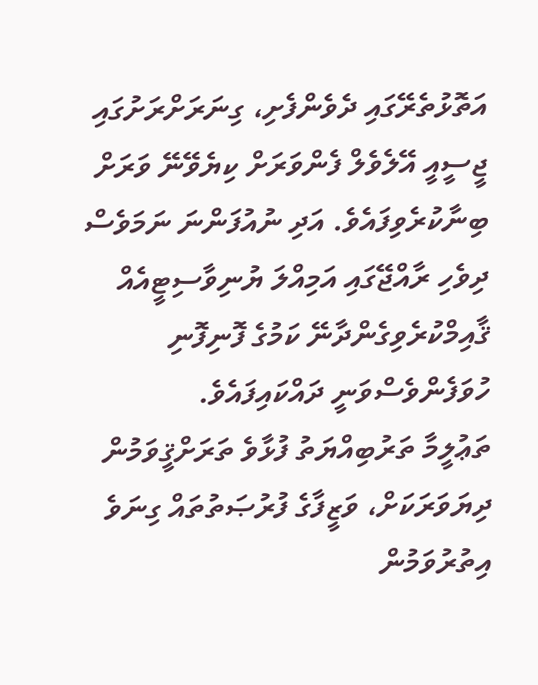އަތޮޅުތެރޭގައި ދެވެންފެށި، ގިނަރަށްރަށުގައި ޖީސީއީ އޭލެވެލް ފެންވަރަށް ކިޔެވޭނޭ ވަރަށް ބިނާކުރެވިފައެވެ. އަދި ނުއުފަންނަ ނަމަވެސް ދިވެހި ރާއްޖޭގައި އަމިއްލަ ޔުނިވާސިޓީއެއް ޤާއިމްކުރެވިގެންދާނޭ ކަމުގެ ފޮނިފޮނި ހުވަފެންވެސްވަނީ ދައްކައިފައެވެ.
ތަޢުލީމާ ތަރުބިއްޔަތު ފުޅާވެ ތަރަށްޤީވަމުން ދިޔަވަރަކަށް، ވަޒީފާގެ ފުރުޞަތުތައް ގިނަވެ އިތުރުވަމުން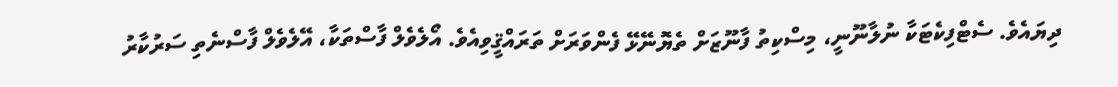ދިޔައެވެ. ސެޓްފިކެޓަކާ ނުލާނޫނީ، މިސްކިތު ފާނޫޒަށް ތެޔޮނޭޅޭ ފެންވަރަށް ތަރައްޤީވިއެވެ. އޯލެވެލް ފާސްތަކާ، އޭލެވެލް ފާސްނެތި ސަރުކާރު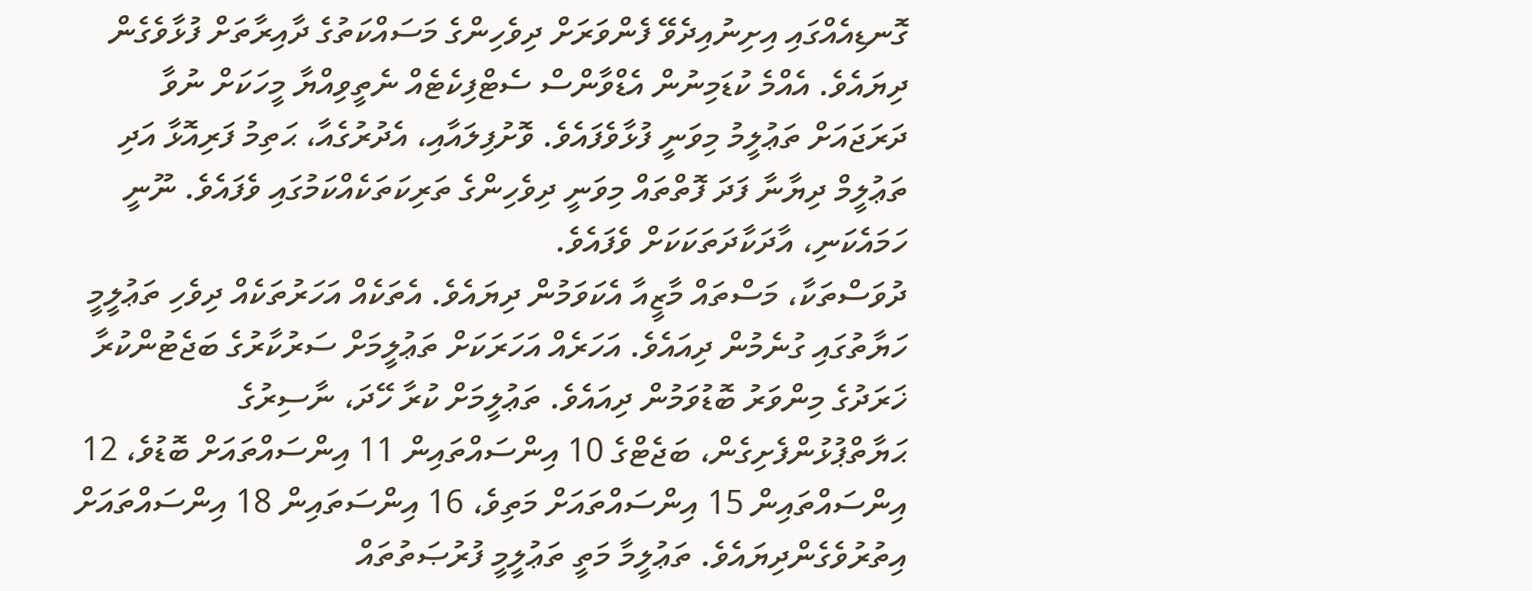ގޮނޑިއެއްގައި އިށިނުއިދެވޭ ފެންވަރަށް ދިވެހިންގެ މަސައްކަތުގެ ދާއިރާތަށް ފުޅާވެގެން ދިޔައެވެ. އެއްމެ ކުޑަމިނުން އެޑްވާންސް ސެޓްފިކެޓެއް ނެތީވިއްޔާ މީހަކަށް ނުވާ ދަރަޖައަށް ތަޢުލީމު މިވަނީ ފުޅާވެފައެވެ. ވޮށުފިލައާއި، އެދުރުގެއާ، ޙަތިމު ފަރިއޮޅާ އަދި ތަޢުލީމް ދިޔާނާ ފަދަ ފޮތްތައް މިވަނީ ދިވެހިންގެ ތަރިކަތަކެއްކަމުގައި ވެފައެވެ. ނޫނީ ހަމައެކަނި، އާދަކާދަތަކަކަށް ވެފައެވެ.
ދުވަސްތަކާ، މަސްތައް މާޒީއާ އެކަވަމުން ދިޔައެވެ. އެތަކެއް އަހަރުތަކެއް ދިވެހި ތަޢުލީމީ ހަޔާތުގައި ގުނެމުން ދިއައެވެ. އަހަރެއް އަހަރަކަށް ތަޢުލީމަށް ސަރުކާރުގެ ބަޖެޓުންކުރާ ޚަރަދުގެ މިންވަރު ބޮޑުވަމުން ދިއައެވެ. ތަޢުލީމަށް ކުރާ ހޭދަ، ނާސިރުގެ ޙަޔާތްޕުޅުންފެށިގެން، ބަޖެޓްގެ 10 އިންސައްތައިން 11 އިންސައްތައަށް ބޮޑުވެ، 12 އިންސައްތައިން 15 އިންސައްތައަށް މަތިވެ، 16 އިންސަތައިން 18 އިންސައްތައަށް އިތުރުވެގެންދިޔައެވެ. ތަޢުލީމާ މަތީ ތަޢުލީމީ ފުރުޞަތުތައް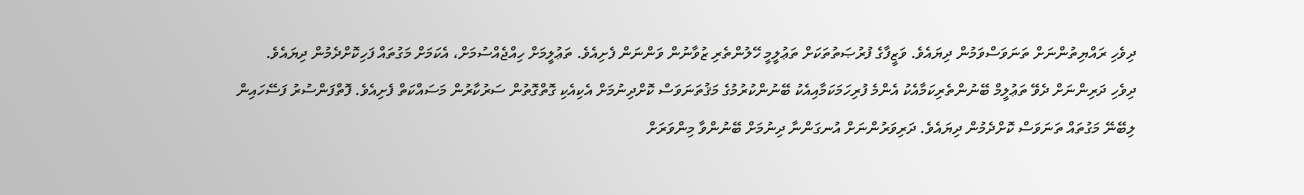ދިވެހި ރައްޔިތުންނަށް ތަނަވަސްވަމުން ދިޔައެވެ. ވަޒީފާގެ ފުރުޞަތުތަކަށް ތަޢުލީމީ ހޭލުންތެރި ޒުވާނުން ވަންނަން ފެށިއެވެ. ތަޢުލީމަށް ހިއްޖެއްސުމަށް، އެކަމަށް މަގުތައް ފަހިކޮށްދެމުން ދިޔައެވެ.
ދިވެހި ދަރިންނަށް ދެވޭ ތަޢުލީމް ބޭނުންތެރިކަމާއެކު އެންމެ ފުރިހަމަކަމާއިއެކު ބޭނުންކުރުމުގެ މަޤުތަނަވަސް ކޮށްދިނުމަށް އެކިއެކި ގޮތްގޮތުން ސަރުކާރުން މަސައްކަތް ފެށިއެވެ. ފޮތްފަންސުރު ފަސޭހައިން ލިބޭނޭ މަގުތައް ތަނަވަސް ކޮށްދެމުން ދިޔައެވެ. ދަރިވަރުންނަށް އުނގަންނާ ދިނުމަށް ބޭނުންވާ މިންވަރަށް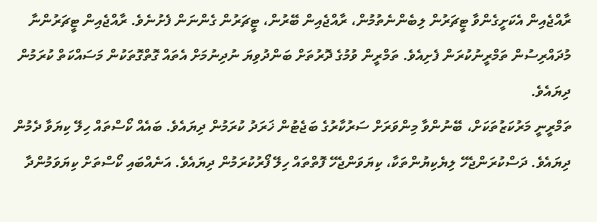ރާއްޖެއިން އެކަށީގެންވާ ޓީޗަރުން ލިބެންނެތުމުން، ރާއްޖެއިން ބޭރުން، ޓީޗަރުން ގެންނަން ފެށުނެވެ. ރާއްޖެއިން ޓީޗަރުންނާ މުދައްރިސުން ތަމްރީނުކުރަން ފެށިއެވެ. ތަމްރީން ވުމުގެ ދޮރުތަށް ބަންދުވިޔަ ނުދިނުމަށް އެތައް ގޮތްގޮތަކުން މަސައްކަތް ކުރަމުން ދިޔައެވެ.
ތަމްރީނީ މަރުކަޒުތަކަށް، ބޭނުންވާ މިންވަރަށް ސަރުކާރުގެ ބަޖެޓުން ޚަރަދު ކުރަމުން ދިޔައެވެ. ބައެއް ކޯސްތައް ހިލޭ ކިޔަވާ ދެމުން ދިޔައެވެ. ދަސްކުރަންޖެހޭ ލިޔެކިޔުންތަކާ، ކިޔަވަންޖެހޭ ފޮތްތައް ހިލޭ ފޯރުކުރަމުން ދިޔައެވެ. އަނެއްބައި ކޯސްތަށް ކިޔަވަމުންދާ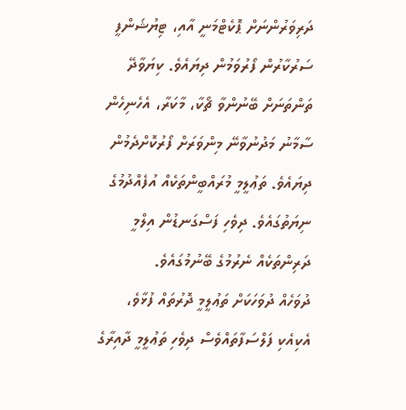ދަރިވަރުންނަށް ޕޮކެޓްމަނީ އާއި، ޓިޔުޝަންފީ ސަރުކާރުން ފޯރުވަމުން ދިޔައެވެ. ކިޔަވާދޭ ތަންތަނަށް ބޭނުންވާ ޗޯކާ، މާކަރާ، އެހެނިހެން ސާމާނު މަދުނުވާނޭ މިންވަރަށް ފޯރުކޮށްދެމުން ދިޔައެވެ. ތަޢުލީމީ މުރައްބީންތަކެއް އުފެއްދުމުގެ ނިޔަތުގައެވެ. ދިވެހި ފަސްގަނޑުން އިލްމީ ދަރިންތަކެއް ނެރުމުގެ ބޭނުމުގައެވެ.
ދުވަހެއް ދުވަހަކަށް ތަޢުލީމީ ދޮރުތައް ފުޅާވެ، އެކިއެކި ފަލްސަފާތައްވެސް ދިވެހި ތަޢުލީމީ ދާއިރާގެ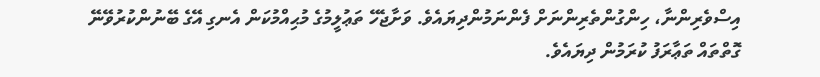އިސްވެރިންނާ، ހިންގުންތެރިންނަށް ފެންނަމުންދިޔައެވެ. ވަށާޖެހޭ ތަޢުލީމުގެ މުޙިއްމުކަން އެނގި އޭގެ ބޭނުންކުރުވޭނޭ ގޮތްތައް ތަޢާރަފު ކުރަމުން ދިޔައެވެ.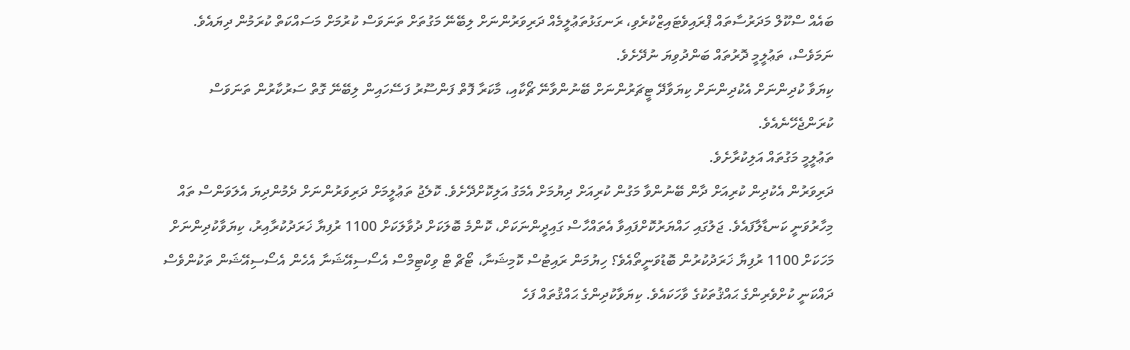ބައެއް ސްކޫލް މަދަރުސާތައް ޕްރައިވެޓައިޒްކުރެވި، ރަނގަޅުތަޢުލީމެއް ދަރިވަރުންނަށް ލިބޭނޭ މަގުތަށް ތަނަވަސް ކުރުމަށް މަސައްކަތް ކުރަމުން ދިޔައެވެ.
ނަމަވެސް، ތަޢުލީމީ ދޮރުތައް ބަންދުވިޔަ ނުދޭށެވެ.
ކިޔަވާ ކުދިންނަށް އެކުދިންނަށް ކިޔަވާދޭ ޓީޗަރުންނަށް ބޭނުންވާނޭ ޗޯކާއި، މާކަރާ ފޮތް ފަންސޫރު ފަސޭހައިން ލިބޭނޭ ގޮތް ސަރުކާރުން ތަނަވަސް ކުރަންޖެހޭނެއެވެ.
ތަޢުލީމީ މަގުތައް އަލިކުރާށެވެ.
ދަރިވަރުން އެކުދިން ކުރިއަށް ދާން ބޭނުންވާ މަގުން ކުރިއަށް ދިޔުމަށް އެމަގު އަލިކޮށްދޭށެވެ. ކޮލެޖު ތަޢުލީމަށް ދަރިވަރުންނަށް ދެމުންދިޔަ އެލަވަންސް ތައް މިހާރުވަނީ ކަނޑާލާފައެވެ. ޖަލުގައި ހައްޔަރުކޮށްފައިވާ އެތައްހާސް ގައިދީންނަކަށް، ކޮންމެ ބޮލަކަށް ދުވާލަކަށް 1100 ރުފިޔާ ޚަރަދުކުރާއިރު، ކިޔަވާކުދިންނަށް މަހަކަށް 1100 ރުފިޔާ ޚަރަދުކުރުން ބޮޑުވަނީތޯއެވެ؟ ހިޔުމަން ރައިޓުސް ކޮމިޝަނާ، ޓޯޗް ޓް ވިކްޓިމްސް އެސޯސިއޭޝަނާ އެހެން އެސޯސިއޭޝަން ތަކުންވެސް ދައްކަނީ ކުށްވެރިންގެ ޙައްޤުތަކުގެ ވާހަކައެވެ. ކިޔަވާކުދިންގެ ޙައްޤުތައް ފަހެ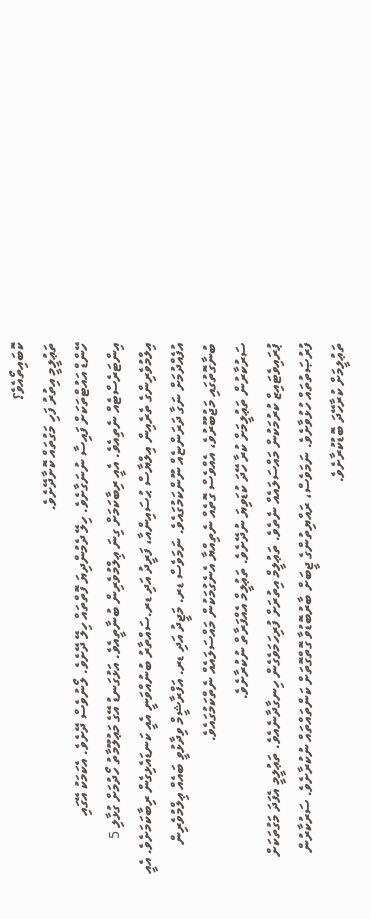ކޮބައިތޯއެވެ؟
ތަޢުލީމީ އިތުރު ފަހި މަގުތައް ކޮށާދޭށެވެ.
ހޭންޑް އައުޓްތަކަށް ފައިސާ ނުނަގާށެވެ. ހިލޭ ދެމުންދިޔަ ފޮތްތައް ހިލޭ ދޭށެވެ. ލޯނުވެސް ދޭށެވެ. އެކަމަކު އޭގައި އިންޓަރެސްޓެއް ނެތިއެވެ. އެއީ ރިބާކަމަށް ގިނަ ޢިލްމުވެރިން ބުނާތީއެވެ. އަޅުގަނޑު އޭގެ މަޢުލޫމާތު ހޯދުމަށް ގުޅާލި 5 އިލްމުވެރިންގެ ތެރެއިން އިލްޔާސް ޙުސައިންއާ، ފަރީދު އަދި ޑރ.ސައްތާރު ބުނުއްވަނީ އެއީ ކަނޑައެޅިގެން ރިބާކަމަށެވެ. އެއީ އުފެއްދުމަށް ނަގާ ދަރަންޏެއް ނޫންކަމުގައެވެ. ނަމަވެސް ޑރ. މަޖީދު އަދި ޑރ. އަފްރާޝީމް ވިދާޅުވީ ބައެއް ޢިލްމުވެރިން ބުނާގޮތުގައި މަޖުބޫރުވެ، އެއްވެސް ގޮތެއް ނެތިއްޔާ އެނެގުމަކުން މައްސަލައެއް ނެތްކަމުގައެވެ.
ސަރުކާރުން ތަޢުލީމަށް ކުރާ ހޭދަ ކުޑަވިޔަ ނުދޭށެވެ. ތަޢުލީމް އެއްފަރާތް ނުކުރާށެވެ.
ޕުރައިވެޓައިޒް ކުރުމަކުން މައްސަލައެއް ނެތެވެ. ތަޢުލީމް އިތުރަށް ފުރިހަމަވެގެން ހިނގާދާނެއެވެ. ތަޢުލީމީ އެފަދަ މަގުތަކަށް ފުރުޞަތުތައް ހުޅުވާށެވެ. ނަމަވެސް، ރައްޔިތުންގެ ޖީބަށް ބާރުބޮޑުވާ ގޮތްގޮތަށް ކަންތައްތައް ނުކުރާށެވެ. ސަރުކާރުން ތަޢުލީމަށް ކުރާހޭދަ ބޮޑުކުރާށެވެ.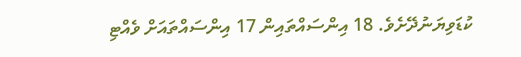ކުޑަވިޔަނުދޭށެވެ. 18 އިންސައްތައިން 17 އިންސައްތައަށް ވެއްޓި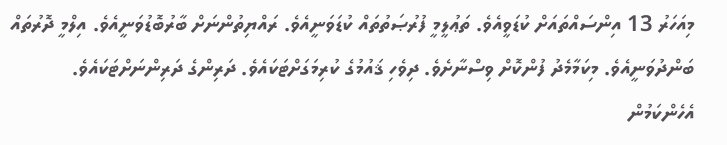މިއަހަރު 13 އިންސައްތައަށް ކުޑަވީއެވެ. ތަޢުލީމީ ފުރުޞަތުތައް ކުޑަވަނީއެވެ. ރައްޔިތުންނަށް ބާރުބޮޑުވަނީއެވެ. އިލްމީ ދޮރުތައް ބަންދުވަނީއެވެ. މިކަމާމެދު ފުންކޮށް ވިސްނާށެވެ. ދިވެހި ޤައުމުގެ ކުރިމަގަށްޓަކައެވެ. ދަރިންގެ ދަރިންނަށްޓަކައެވެ. އެހެންކަމުން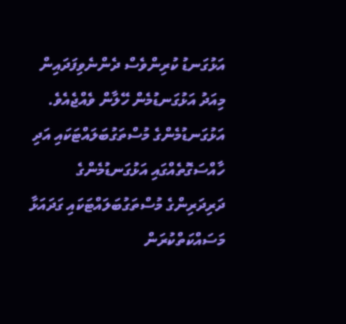އަޅުގަނޑު ކުރިންވެސް ދެންނެވިފަދައިން މިއަދު އަޅުގަނޑުމެން ހޭލާން ވެއްޖެއެވެ. އަޅުގަނޑުމެންގެ މުސްތަގުބަލައްޓަކައި އަދި ހާއްސަގޮތެއްގައި އަޅުގަނޑުމެންގެ ދަރިދަރިންގެ މުސްތަގުބަލައްޓަކައި ގަދައަޅާ މަސައްކަތްކުރަން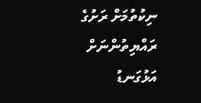ނިކުތުމަށް ރަށުގެ ރައްޔިތުންނަށް އަޅުގަނޑު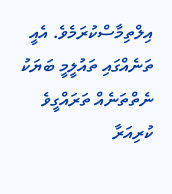އިލްތިމާސްކުރަމެވެ. އެއީ ތަނެއްގައި ތައުލީމީ ބަޔަކު ނެތްތަނެއް ތަރައްގީވެ ކުރިއަރާ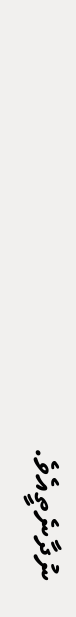ނުދާނެތީއެވެ.